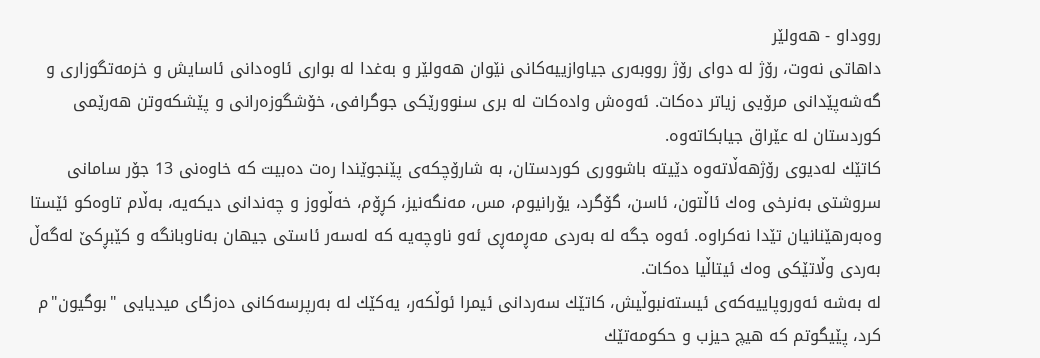رووداو - هەولێر
داهاتی نەوت، رۆژ لە دوای رۆژ رووبەری جیاوازییەكانی نێوان هەولێر و بەغدا لە بواری ئاوەدانی ئاسایش و خزمەتگوزاری و گەشەپێدانی مرۆیی زیاتر دەكات. ئەوەش وادەكات لە بری سنوورێكی جوگرافی، خۆشگوزەرانی و پێشكەوتن هەرێمی كوردستان لە عێراق جیابكاتەوە.
كاتێك لەدیوی رۆژهەڵاتەوە دێیتە باشووری كوردستان، بە شارۆچكەی پێنجوێندا رەت دەبیت كە خاوەنی 13 جۆر سامانی سروشتی بەنرخی وەك ئاڵتون، ئاسن، گۆگرد، یۆرانیوم، مس، مەنگەنیز، كڕۆم، خەڵووز و چەندانی دیكەیە، بەڵام تاوەكو ئێستا وەبەرهێنانیان تێدا نەكراوە. ئەوە جگە لە بەردی مەڕمەڕی ئەو ناوچەیە كە لەسەر ئاستی جیهان بەناوبانگە و كێبڕكێ لەگەڵ بەردی وڵاتێكی وەك ئیتاڵیا دەكات.
لە بەشە ئەوروپاییەكەی ئیستەنبوڵیش، كاتێك سەردانی ئیمرا ئوڵكەر، یەكێك لە بەرپرسەكانی دەزگای میدیایی "بوگیون"م كرد، پێیگوتم كە هیچ حیزب و حكومەتێك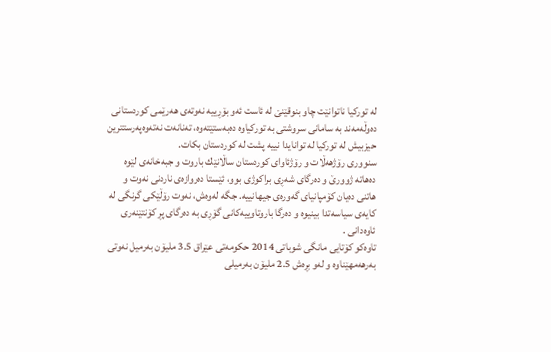لە توركیا ناتوانێت چاو بنوقێنێ لە ئاست ئەو بۆڕییە نەوتەی هەرێمی كوردستانی دەوڵەمەند بە سامانی سروشتی بە توركیاوە دەبەستێتەوە، تەنانەت نەتەوەپەرستترین حیزبیش لە توركیا لە توانایدا نییە پشت لە كوردستان بكات.
سنووری رۆژهەڵات و رۆژئاوای كوردستان ساڵانێك باروت و جبەخانەی لێوە دەهاتە ژوورێ و دەرگای شەڕی براكوژی بوو، ئێستا دەروازەی ناردنی نەوت و هاتنی دەیان كۆمپانیای گەورەی جیهانییە. جگە لەوەش، نەوت رۆڵێكی گرنگی لە كایەی سیاسەتدا بینیوە و دەرگا باروتاوییەكانی گۆڕی بە دەرگای پڕ كۆنتێنەری ئاوەدانی .
تاوەكو كۆتایی مانگی شوباتی 2014 حكومەتی عێراق 3.5 ملیۆن بەرمیل نەوتی بەرهەمهێناوە و لەو بڕەش 2.5 ملیۆن بەرمیلی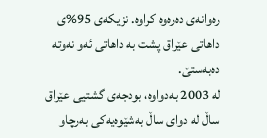رەوانەی دەرەوە كراوە. نزیكەی 95%ی داهاتی عێراق پشت بە داهاتی ئەو نەوتە دەبەستێ.
لە 2003 بەدواوە، بودجەی گشتیی عێراق ساڵ لە دوای ساڵ بەشێوەیەكی بەرچاو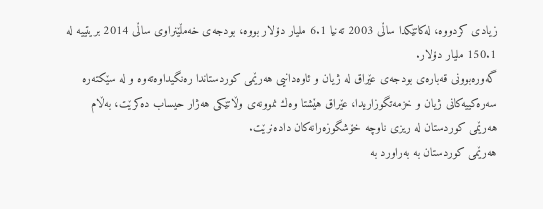زیادی كردووە، لەكاتێكدا ساڵی 2003 تەنیا 6.1 ملیار دۆلار بووە، بودجەی خەمڵێنراوی ساڵی 2014 بریتییە لە 150.1 ملیار دۆلار.
گەورەبوونی قەبارەی بودجەی عێراق لە ژیان و ئاوەدانیی هەرێمی كوردستاندا رەنگیداوەتەوە و لە سێكتەرە سەرەكییەكانی ژیان و خزمەتگوزاریدا، عێراق هێشتا وەك نموونەی وڵاتێكی هەژار حیساب دەكرێت، بەڵام هەرێمی كوردستان لە ریزی ناوچە خۆشگوزەرانەكان دادەنرێت.
هەرێمی كوردستان بە بەراورد بە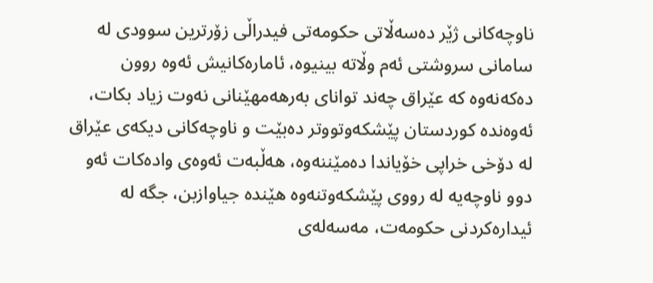ناوچەكانی ژێر دەسەڵاتی حكومەتی فیدراڵی زۆرترین سوودی لە سامانی سروشتی ئەم وڵاتە بینیوە، ئامارەكانیش ئەوە روون دەكەنەوە كە عێراق چەند توانای بەرهەمهێنانی نەوت زیاد بكات، ئەوەندە كوردستان پێشكەوتووتر دەبێت و ناوچەكانی دیكەی عێراق لە دۆخی خراپی خۆیاندا دەمێننەوە، هەڵبەت ئەوەی وادەكات ئەو دوو ناوچەیە لە رووی پێشكەوتنەوە هێندە جیاوازبن، جگە لە ئیدارەكردنی حكومەت، مەسەلەی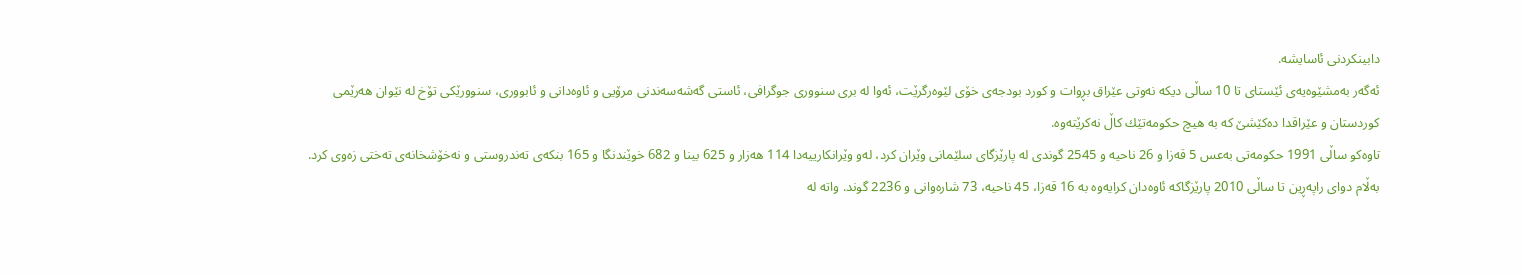دابینكردنی ئاسایشە.
ئەگەر بەمشێوەیەی ئێستای تا 10 ساڵی دیكە نەوتی عێراق بڕوات و كورد بودجەی خۆی لێوەرگرێت، ئەوا لە بری سنووری جوگرافی، ئاستی گەشەسەندنی مرۆیی و ئاوەدانی و ئابووری، سنوورێكی تۆخ لە نێوان هەرێمی كوردستان و عێراقدا دەكێشێ كە بە هیچ حكومەتێك كاڵ نەكرێتەوە.
تاوەكو ساڵی 1991 حكومەتی بەعس 5 قەزا و 26 ناحیە و 2545 گوندی لە پارێزگای سلێمانی وێران كرد، لەو وێرانكارییەدا 114 هەزار و 625 بینا و 682 خوێندنگا و 165 بنكەی تەندروستی و نەخۆشخانەی تەختی زەوی كرد. بەڵام دوای راپەڕین تا ساڵی 2010 پارێزگاكە ئاوەدان كرایەوە بە 16 قەزا، 45 ناحیە، 73 شارەوانی و 2236 گوند. واتە لە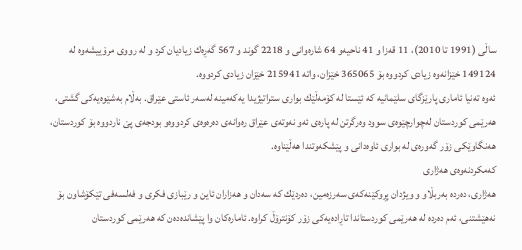ساڵی (1991 تا 2010)، 11 قەزا و 41 ناحیەو 64 شارەوانی و 2218 گوند و 567 گەڕەك زیادیان كرد و لە رووی مرۆییشەوە لە 149124 خێزانەوە زیادی كردووە بۆ 365065 خێزان، واتە 215941 خێزان زیادی كردووە.
ئەوە تەنیا ئاماری پارێزگای سلێمانیە كە ئێستا لە كۆمەڵێك بواری ستراتیژیدا یەكەمینە لەسەر ئاستی عێراق. بەڵام بەشێوەیەكی گشتی، هەرێمی كوردستان لەچوارچێوەی سوود وەرگرتن لە پارەی ئەو نەوتەی عێراق رەوانەی دەرەوەی كردووەو بودجەی پێ ناردووە بۆ كوردستان، هەنگاوێكی زۆر گەورەی لە بواری ئاوەدانی و پێشكەوتندا هەڵێناوە.
كەمكردنەوەی هەژاری
هەژاری، دەردە بەربڵاو و ویژدان پڕوكێنەكەی سەرزەمین، دەردێك كە سەدان و هەزاران ئاین و رێبازی فكری و فەلسەفی تێكۆشاون بۆ نەهێشتنی، ئەم دەردە لە هەرێمی كوردستاندا تاڕادەیەكی زۆر كۆنترۆڵ كراوە. ئامارەكان وا پێشاندەدەن كە هەرێمی كوردستان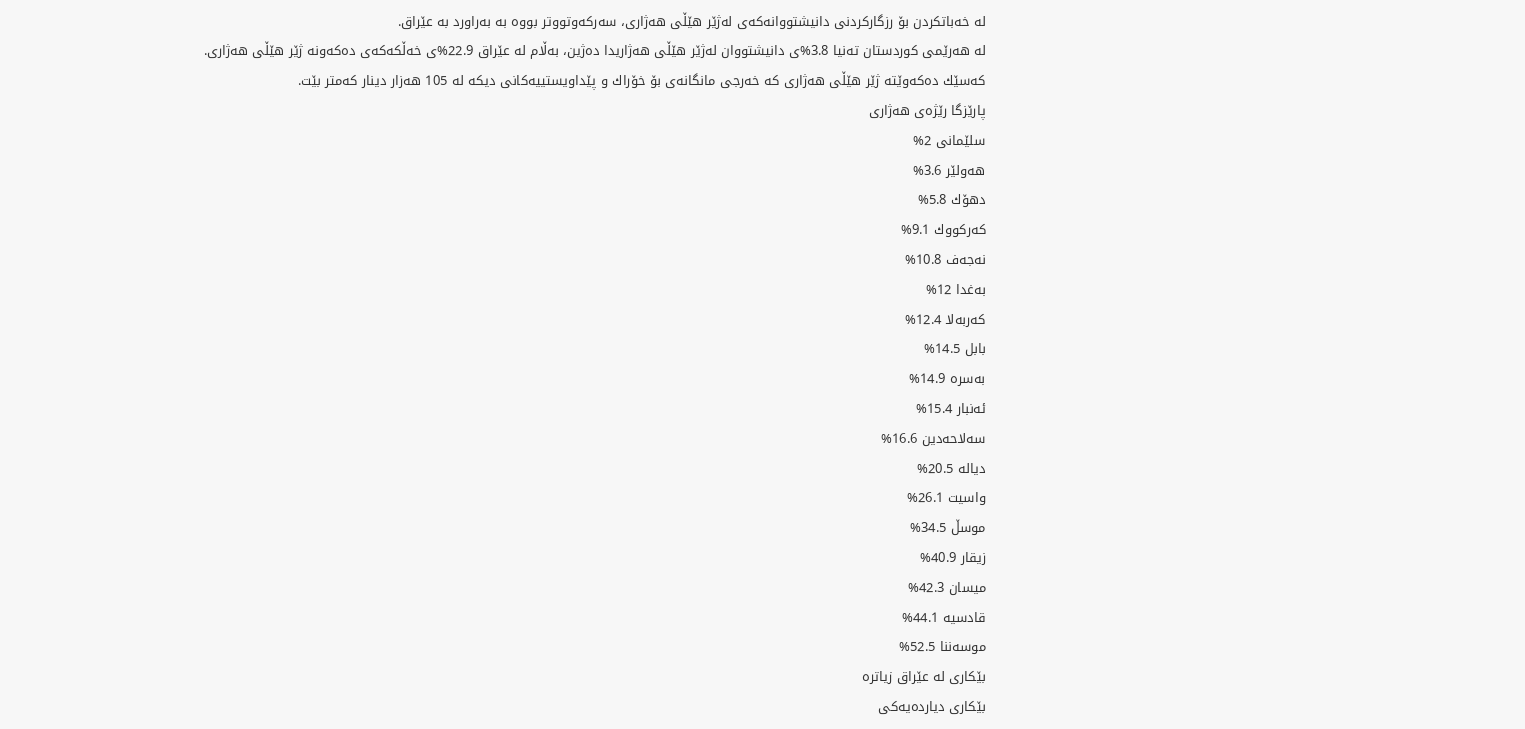لە خەباتكردن بۆ رزگاركردنی دانیشتووانەكەی لەژێر هێڵی هەژاری، سەركەوتووتر بووە بە بەراورد بە عێراق.
لە هەرێمی كوردستان تەنیا 3.8%ی دانیشتووان لەژێر هێڵی هەژاریدا دەژین، بەڵام لە عێراق 22.9%ی خەڵكەكەی دەكەونە ژێر هێڵی هەژاری.
كەسێك دەكەوێتە ژێر هێڵی هەژاری كە خەرجی مانگانەی بۆ خۆراك و پێداویستییەكانی دیكە لە 105 هەزار دینار كەمتر بێت.
پارێزگا رێژەی هەژاری
سلێمانی 2%
هەولێر 3.6%
دهۆك 5.8%
كەركووك 9.1%
نەجەف 10.8%
بەغدا 12%
كەربەلا 12.4%
بابل 14.5%
بەسرە 14.9%
ئەنبار 15.4%
سەلاحەدین 16.6%
دیالە 20.5%
واسیت 26.1%
موسڵ 34.5%
زیقار 40.9%
میسان 42.3%
قادسیە 44.1%
موسەننا 52.5%
بێكاری لە عێراق زیاترە
بێكاری دیاردەیەكی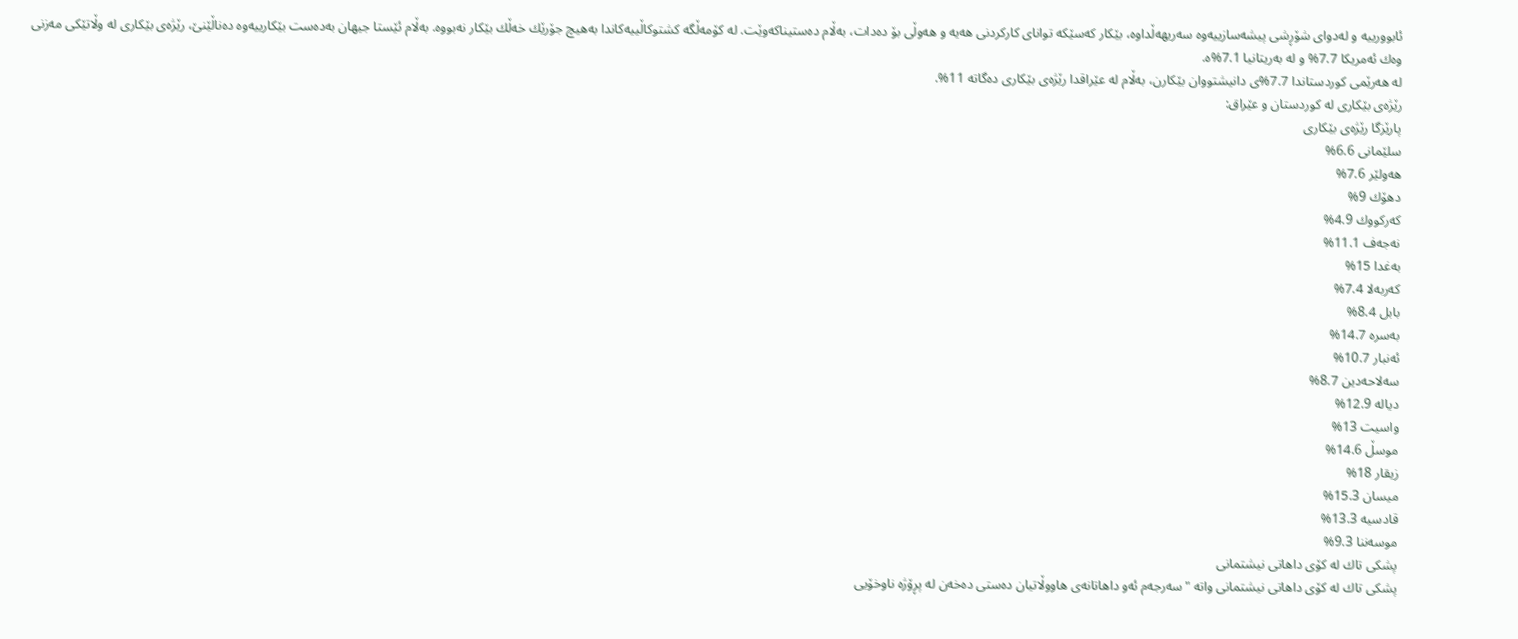ئابوورییە و لەدوای شۆڕشی پیشەسازییەوە سەریهەڵداوە، بێكار كەسێكە توانای كاركردنی هەیە و هەوڵی بۆ دەدات، بەڵام دەستیناكەوێت. لە كۆمەڵگە كشتوكاڵییەكاندا بەهیچ جۆرێك خەڵك بێكار نەبووە. بەڵام ئێستا جیهان بەدەست بێكارییەوە دەناڵێنێ، رێژەی بێكاری لە وڵاتێكی مەزنی وەك ئەمریكا 7.7% و لە بەریتانیا 7.1%ە.
لە هەرێمی كوردستاندا 7.7%ی دانیشتووان بێكارن، بەڵام لە عێراقدا رێژەی بێكاری دەگاتە 11%.
رێژەی بێكاری لە كوردستان و عێراق:
پارێزگا رێژەی بێكاری
سلێمانی 6.6%
هەولێر 7.6%
دهۆك 9%
كەركووك 4.9%
نەجەف 11.1%
بەغدا 15%
كەربەلا 7.4%
بابل 8.4%
بەسرە 14.7%
ئەنبار 10.7%
سەلاحەدین 8.7%
دیالە 12.9%
واسیت 13%
موسڵ 14.6%
زیقار 18%
میسان 15.3%
قادسیە 13.3%
موسەننا 9.3%
پشكی تاك لە كۆی داهاتی نیشتمانی
پشكی تاك لە كۆی داهاتی نیشتمانی واتە "سەرجەم ئەو داهاتانەی هاووڵاتیان دەستی دەخەن لە پڕۆژە ناوخۆیی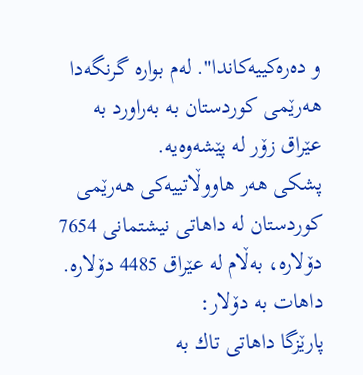و دەرەكییەكاندا". لەم بوارە گرنگەدا هەرێمی كوردستان بە بەراورد بە عێراق زۆر لە پێشەوەیە.
پشكی هەر هاووڵاتییەكی هەرێمی كوردستان لە داهاتی نیشتمانی 7654 دۆلارە، بەڵام لە عێراق 4485 دۆلارە.
داهات بە دۆلار:
پارێزگا داهاتی تاك بە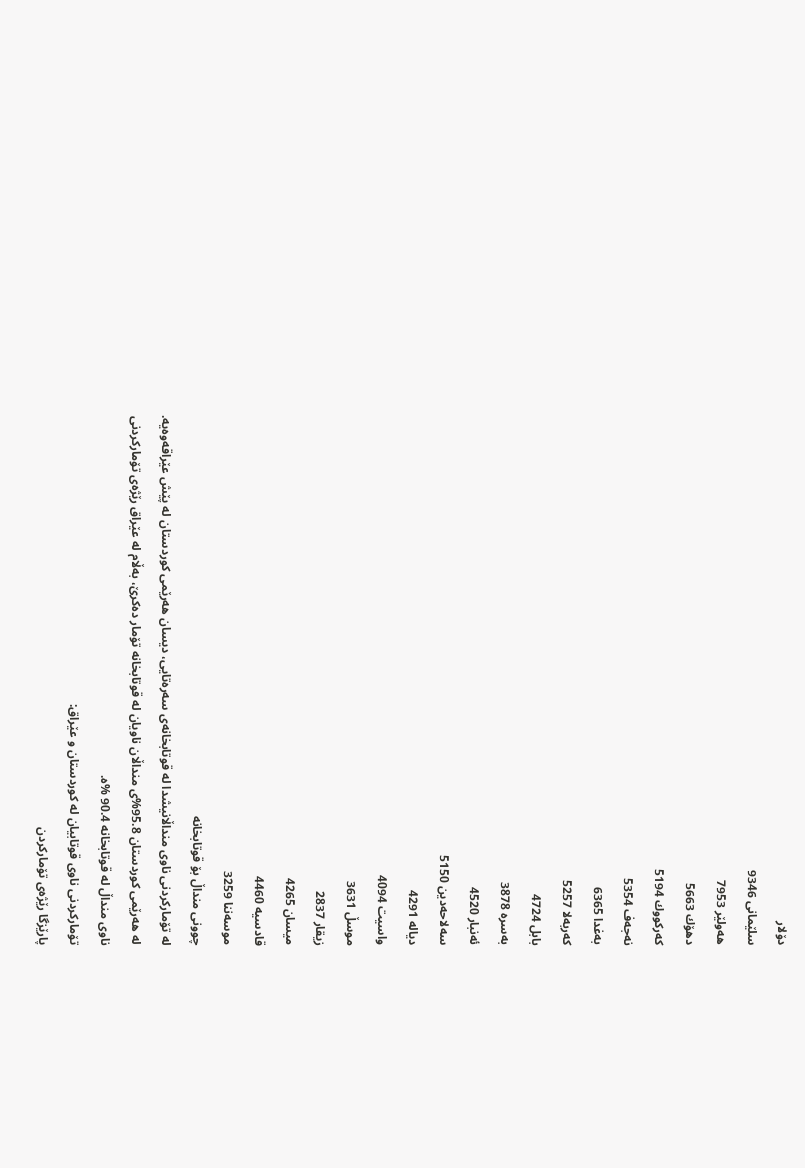دۆلار
سلێمانی 9346
هەولێر 7953
دهۆك 5663
كەركووك 5194
نەجەف 5354
بەغدا 6365
كەربەلا 5257
بابل 4724
بەسرە 3878
ئەنبار 4520
سەلاحەدین 5150
دیالە 4291
واسیت 4094
موسڵ 3631
زیقار 2837
میسان 4265
قادسیە 4460
موسەننا 3259
چوونی منداڵ بۆ قوتابخانە
لە تۆماركردنی ناوی منداڵانیشدا لە قوتابخانەی سەرەتایی، دیسان هەرێمی كوردستان لە پێش عێراقەوەیە.
لە هەرێمی كوردستان 95.8%ی منداڵان ناویان لە قوتابخانە تۆمار دەكرێ، بەڵام لە عێراق رێژەی تۆماركردنی ناوی منداڵ لە قوتابخانە 90.4 %ە.
تۆماركردنی ناوی قوتابیان لە كوردستان و عێراق:
پارێزگا رێژەی تۆماركردن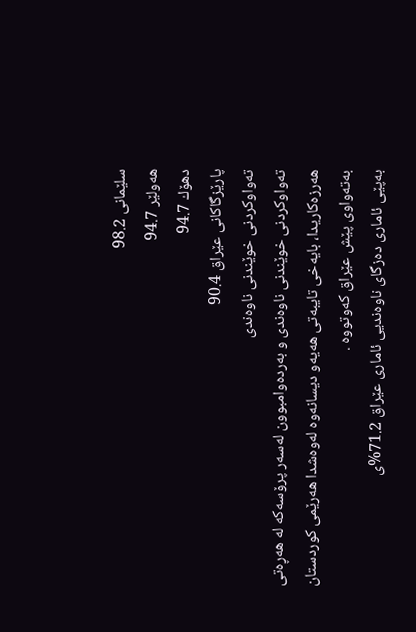سلێمانی 98.2
هەولێر 94.7
دهۆك 94.7
پارێزگاكانی عێراق 90.4
تەواوكردنی خوێندنی ناوەندی
تەواوكردنی خوێندنی ناوەندی و بەردەوامبوون لەسەر پرۆسەكە لە هەڕەتی هەرزەكاریدا، بایەخی تایبەتی هەیەو دیسانەوە لەوەشدا هەرێمی كوردستان بەتەواوی پێش عێراق كەوتووە .
بەپێی ئاماری دەزگای ناوەندیی ئاماری عێراق 71.2%ی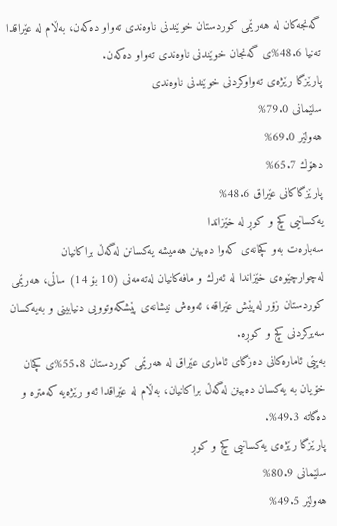گەنجەكان لە هەرێمی كوردستان خوێندنی ناوەندی تەواو دەكەن، بەڵام لە عێراقدا تەنیا 48.6%ی گەنجان خوێندنی ناوەندی تەواو دەكەن.
پارێزگا رێژەی تەواوكردنی خوێندنی ناوەندی
سلێمانی 79.0%
هەولێر 69.0%
دهۆك 65.7%
پارێزگاكانی عێراق 48.6%
یەكسانیی كچ و كوڕ لە خێزاندا
سەبارەت بەو كچانەی كەوا دەبینن هەمیشە یەكسانن لەگەڵ براكانیان لەچوارچێوەی خێزاندا لە ئەرك و مافەكانیان لەتەمەنی (10 بۆ 14) ساڵی، هەرێمی كوردستان زۆر لەپێش عێراقە، ئەوەش نیشانەی پێشكەوتوویی دنیابینی و بەیەكسان سەیركردنی كچ و كوڕە.
بەپێی ئامارەكانی دەزگای ئاماری عێراق لە هەرێمی كوردستان 55.8%ی كچان خۆیان بە یەكسان دەبینن لەگەڵ براكانیان، بەڵام لە عێراقدا ئەو رێژەیە كەمترە و دەگاتە 49.3%.
پارێزگا رێژەی یەكسانیی كچ و كوڕ
سلێمانی 80.9%
هەولێر 49.5%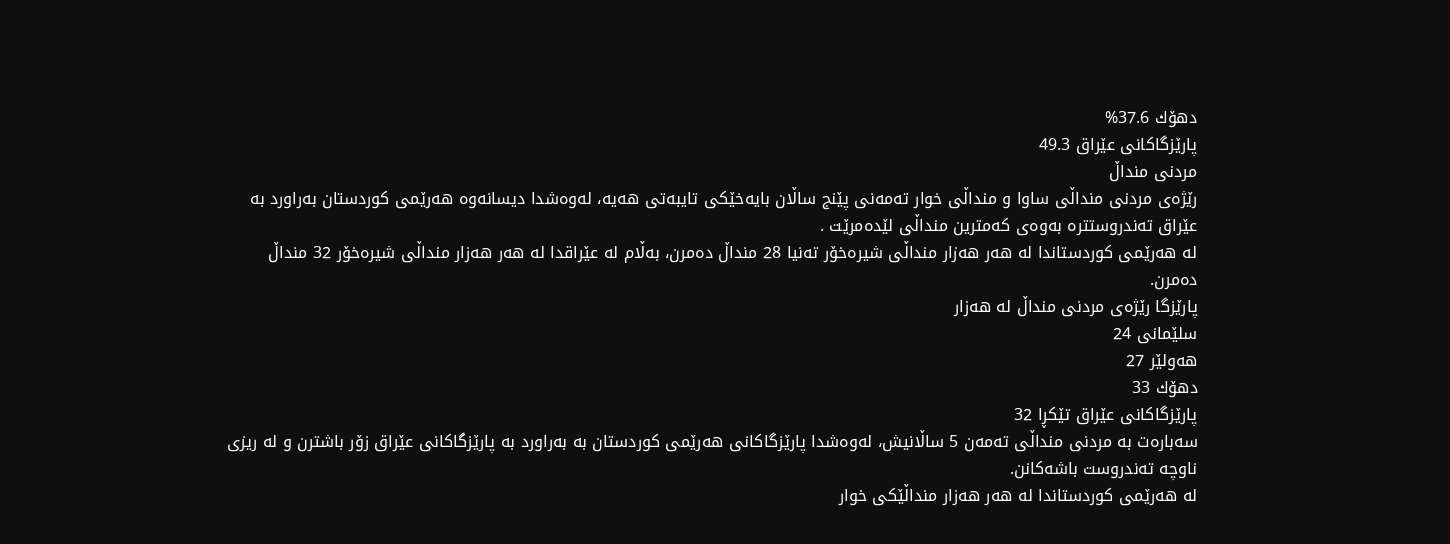دهۆك 37.6%
پارێزگاكانی عێراق 49.3
مردنی منداڵ
رێژەی مردنی منداڵی ساوا و منداڵی خوار تەمەنی پێنج ساڵان بایەخێكی تایبەتی هەیە، لەوەشدا دیسانەوە هەرێمی كوردستان بەراورد بە عێراق تەندروستترە بەوەی كەمترین منداڵی لێدەمرێت .
لە هەرێمی كوردستاندا لە هەر هەزار منداڵی شیرەخۆر تەنیا 28 منداڵ دەمرن، بەڵام لە عێراقدا لە هەر هەزار منداڵی شیرەخۆر 32 منداڵ دەمرن.
پارێزگا رێژەی مردنی منداڵ لە هەزار
سلێمانی 24
هەولێر 27
دهۆك 33
پارێزگاكانی عێراق تێكڕا 32
سەبارەت بە مردنی منداڵی تەمەن 5 ساڵانیش، لەوەشدا پارێزگاكانی هەرێمی كوردستان بە بەراورد بە پارێزگاكانی عێراق زۆر باشترن و لە ریزی ناوچە تەندروست باشەكانن.
لە هەرێمی كوردستاندا لە هەر هەزار منداڵێكی خوار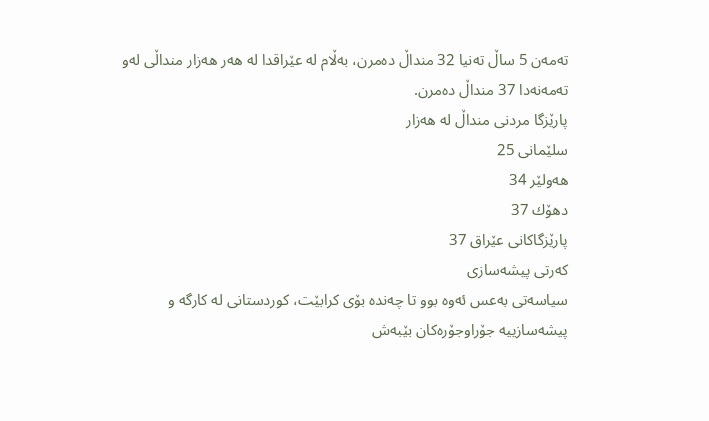تەمەن 5 ساڵ تەنیا 32 منداڵ دەمرن، بەڵام لە عێراقدا لە هەر هەزار منداڵی لەو تەمەنەدا 37 منداڵ دەمرن.
پارێزگا مردنی منداڵ لە هەزار
سلێمانی 25
هەولێر 34
دهۆك 37
پارێزگاكانی عێراق 37
كەرتی پیشەسازی
سیاسەتی بەعس ئەوە بوو تا چەندە بۆی كرابێت، كوردستانی لە كارگە و پیشەسازییە جۆراوجۆرەكان بێبەش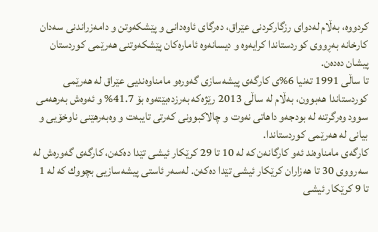كردووە، بەڵام لەدوای رزگاركردنی عێراق، دەرگای ئاوەدانی و پێشكەوتن و دامەزراندنی سەدان كارخانە بەڕووی كوردستاندا كرایەوە و دیسانەوە ئامارەكان پێشكەوتنی هەرێمی كوردستان پیشان دەدەن.
تا ساڵی 1991 تەنیا 6%ی كارگەی پیشەسازی گەورەو مامناوەندیی عێراق لە هەرێمی كوردستاندا هەبوون، بەڵام لە ساڵی 2013 رێژەكە بەرزدەبێتەوە بۆ 41.7% و ئەوەش بەرهەمی سوود وەرگرتنە لە بودجەو داهاتی نەوت و چالاكبوونی كەرتی تایبەت و وەبەرهێنی ناوخۆیی و بیانی لە هەرێمی كوردستاندا.
كارگەی مامناوەند ئەو كارگانەن كە لە 10 تا 29 كرێكار ئیشی تێدا دەكەن، كارگەی گەورەش لە سەرووی 30 تا هەزاران كرێكار ئیشی تێدا دەكەن. لەسەر ئاستی پیشەسازیی بچووك كە لە 1 تا 9 كرێكار ئیشی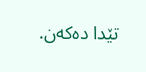تێدا دەكەن.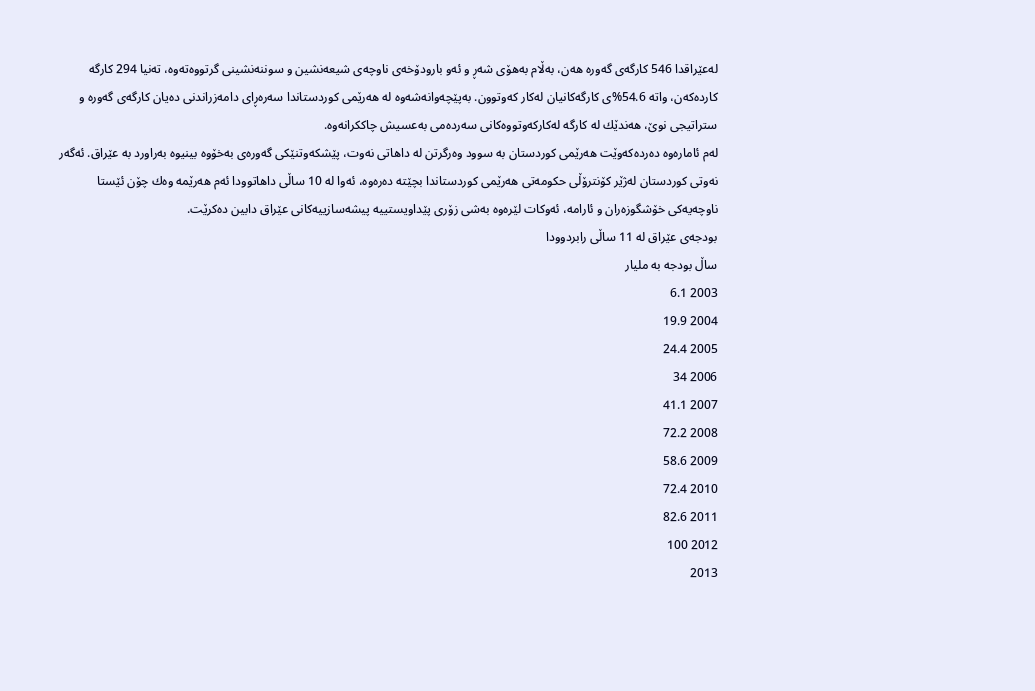لەعێراقدا 546 كارگەی گەورە هەن، بەڵام بەهۆی شەڕ و ئەو بارودۆخەی ناوچەی شیعەنشین و سوننەنشینی گرتووەتەوە، تەنیا 294 كارگە كاردەكەن، واتە 54.6%ی كارگەكانیان لەكار كەوتوون. بەپێچەوانەشەوە لە هەرێمی كوردستاندا سەرەڕای دامەزراندنی دەیان كارگەی گەورە و ستراتیجی نوێ، هەندێك لە كارگە لەكاركەوتووەكانی سەردەمی بەعسیش چاككرانەوە.
لەم ئامارەوە دەردەكەوێت هەرێمی كوردستان بە سوود وەرگرتن لە داهاتی نەوت، پێشكەوتنێكی گەورەی بەخۆوە بینیوە بەراورد بە عێراق. ئەگەر نەوتی كوردستان لەژێر كۆنترۆڵی حكومەتی هەرێمی كوردستاندا بچێتە دەرەوە، ئەوا لە 10 ساڵی داهاتوودا ئەم هەرێمە وەك چۆن ئێستا ناوچەیەكی خۆشگوزەران و ئارامە، ئەوكات لێرەوە بەشی زۆری پێداویستییە پیشەسازییەكانی عێراق دابین دەكرێت.
بودجەی عێراق لە 11 ساڵی رابردوودا
ساڵ بودجە بە ملیار
2003 6.1
2004 19.9
2005 24.4
2006 34
2007 41.1
2008 72.2
2009 58.6
2010 72.4
2011 82.6
2012 100
2013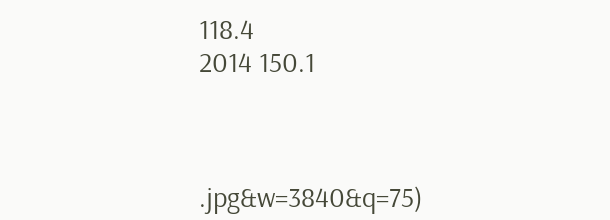118.4
2014 150.1



.jpg&w=3840&q=75)